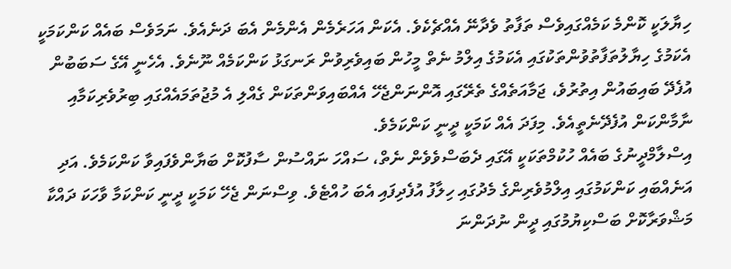ހިޔާލަކީ ކޮންމެ ކަމެއްގައިވެސް ތަފާތު ވެދާނޭ އެއްޗެކެވެ. އެކަން އަހަރެމެން އެންމެން އެބަ ދަނެއެވެ. ނަމަވެސް ބައެއް ކަންކަމަކީ އެކަމުގެ ހިޔާލުތަފާތުވުންތަކުގައި އެކަމުގެ އިލްމު ނެތް މީހުން ބައިވެރިވުން ރަނގަޅު ކަންކަމެއް ނޫނެވެ. އެހެނީ އޭގެ ސަބަބުން އުފެދޭ ބައިބައުން އިތުރުވެ، ޖަމާއަތެއްގެ ތެރޭގައި އޮންނަންޖެހޭ އެއްބައިވަންތަކަން ގެއްލި އެ މުޖުތަމައެއްގައި ބިރުވެރިކަމާއި ނާމާންކަން އުފެދޭނެތީއެވެ. މިފަދަ އެއް ކަމަކީ ދީނީ ކަންކަމެވެ.
އިސްލާމްދީނުގެ ބައެއް ހުކުމްތަކަކީ އޭގައި ދެބަސްވެވެން ނެތް، ސައްހަ ނައްސުން ސާފުކޮށް ބަޔާންވެފައިވާ ކަންކަމެވެ. އަދި އަނެއްބައި ކަންކަމުގައި އިލްމުވެރިންގެ މެދުގައި ހިލާފު އުފެދިފައި އެބަ ހުއްޓެވެ. ވިސްނަން ޖެހޭ ކަމަކީ ދީނީ ކަންކަމާ ވާހަކަ ދައްކާ މަޝްވަރާކޮށް ބަސްކިޔުމުގައި ދީން ނުދަންނަ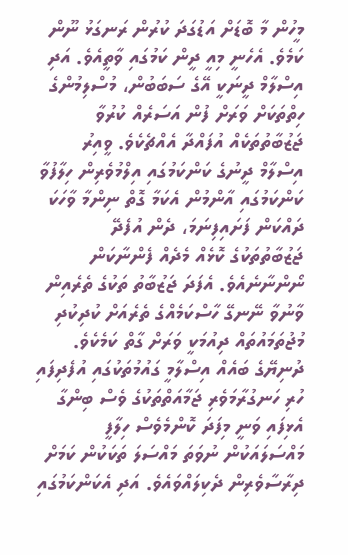މީހުން މާ ބޮޑަށް އަޑުގަދަ ކުރުން ރަނގަޅު ނޫން ކަމެވެ. އެހެނީ މިއީ ދީން ކަމުގައި ވާތީއެވެ. އަދި އިސްލާމް ދީނަކީ އޭގެ ސަބަބުން، މުސްލިމުންގެ ހިތްތަކަށް ވަރަށް ފުން އަސަރެއް ކުރުވާ ޖަޒުބާތުތަކެއް އުފައްދާ އެއްޗެކެވެ. ވީއިރު އިސްލާމް ދީނުގެ ކަންކަމުގައި އިލްމުވެރިން ހިލާފުވާ ކަންކަމުގައި އާންމުން އެކަމާ ގޮތް ނިންމާ ވާހަކަ ދައްކަން ފަށައިފިނަމަ، ދެން އުފެދޭ ޖަޒުބާތުތަކުގެ ކޮޅެއް މެދެއް ފެންނާކަން ނޯންނާނެއެވެ. އެފަދަ ޖަޒުބާތު ތަކުގެ ތެރެއިން ވާނުވާ ނޭނގޭ ހާސްކަމެއްގެ ތެރެއަށް ކުދިކުދި މުޖުތަމައުތައް ދިއުމަކީ ވަރަށް ގާތް ކަމެކެވެ.
ދުނިޔޭގެ ބައެއް އިސްލާމީ ގައުމުތަކުގައި އުފެދިފައި ހުރި ހަނގުރާމަވެރި ޖަމާއަތްތަކުގެ ވެސް ބިންގާ އެޅިފައި ވަނީ މިފަދަ ކޮންމެވެސް ހިލާފީ މައްސަލައަކުން ނުވަތަ މައްސަލަ ތަކަކުން ކަމަށް ދިރާސާވެރިން ދެކިލައްވައެވެ. އަދި އެކަންކަމުގައި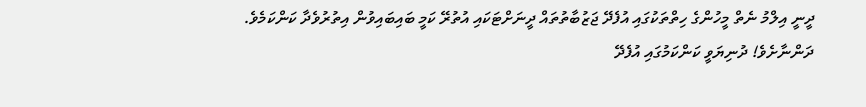ދީނީ އިލްމު ނެތް މީހުންގެ ހިތްތަކުގައި އުފެދޭ ޖަޒުބާތުތައް ދީނަށްޓަކައި އުތުރޭ ކަމީ ބައިބައިވުން އިތުރުވެދާ ކަންކަމެވެ.
ދަންނާށެވެ! ދުނިޔަވީ ކަންކަމުގައި އުފެދޭ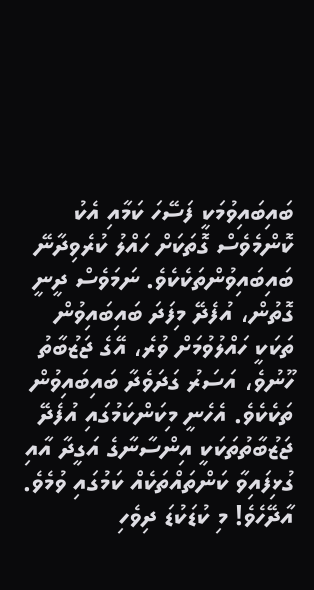ބައިބައިވުމަކީ ފަސޭހަ ކަމާއި އެކު ކޮންމެވެސް ގޮތަކަށް ހައްލު ކުރެވިދާނޭ ބައިބައިވުންތަކެކެވެ. ނަމަވެސް ދީނީ ގޮތުން، އުފެދޭ މިފަދަ ބައިބައިވުން ތަކަކީ ހައްލުވުމަށް ވުރެ، އޭގެ ޖަޒުބާތު ހޫނުވެ، އަސަރު ގަދަވެދާ ބައިބައިވުން ތަކެކެވެ. އެހެނީ މިކަންކަމުގައި އުފެދޭ ޖަޒުބާތުތަކަކީ އިންސާނާގެ އަގީދާ އާއި ގުޅިފައިވާ ކަންތައްތަކެއް ކަމުގައި ވުމެވެ.
އާދޭހެވެ! މި ކުޑަކުޑަ ދިވެހި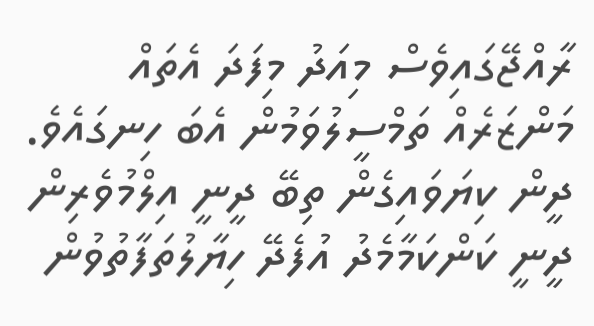ރާއްޖޭގައިވެސް މިއަދު މިފަދަ އެތައް މަންޒަރެއް ތަމްސީލުވަމުން އެބަ ހިނގައެވެ. ދީން ކިޔަވައިގެން ތިބޭ ދީނީ އިލްމުވެރިން ދީނީ ކަންކަމާމެދު އުފެދޭ ހިޔާލުތަފާތުވުން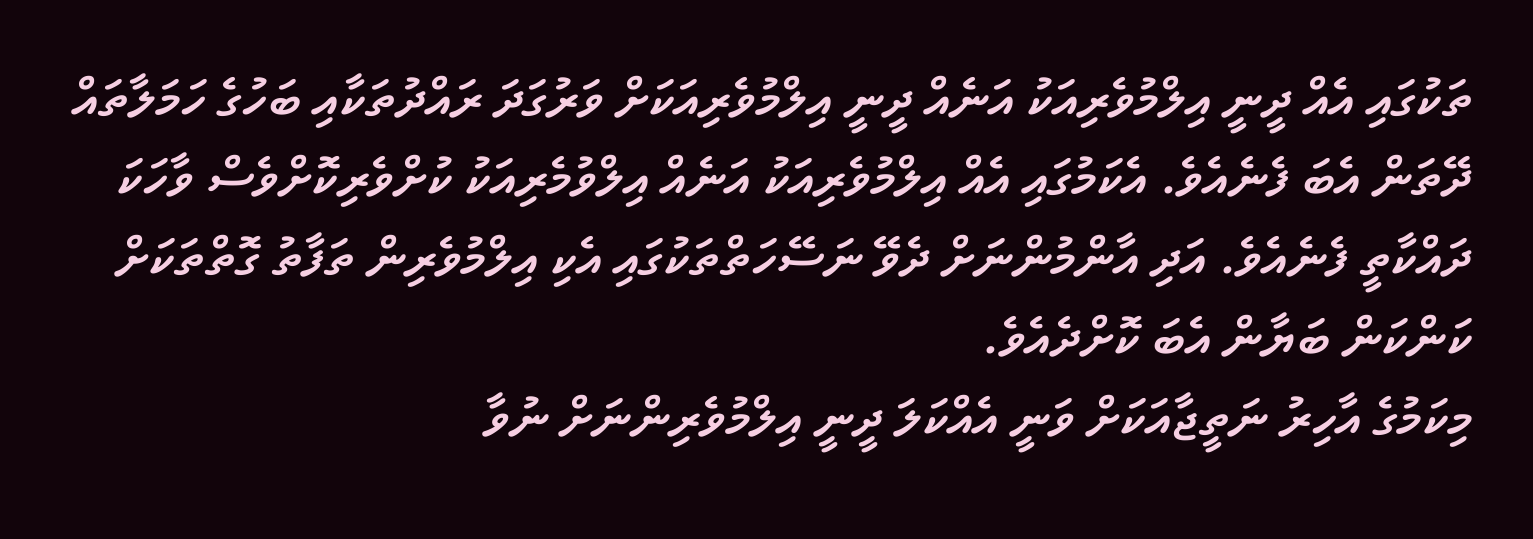ތަކުގައި އެއް ދީނީ އިލްމުވެރިއަކު އަނެއް ދީނީ އިލްމުވެރިއަކަށް ވަރުގަދަ ރައްދުތަކާއި ބަހުގެ ހަމަލާތައް ދޭތަން އެބަ ފެނެއެވެ. އެކަމުގައި އެއް އިލްމުވެރިއަކު އަނެއް އިލްވުމެރިއަކު ކުށްވެރިކޮށްވެސް ވާހަކަ ދައްކާތީ ފެނެއެވެ. އަދި އާންމުންނަށް ދެވޭ ނަސޭހަތްތަކުގައި އެކި އިލްމުވެރިން ތަފާތު ގޮތްތަކަށް ކަންކަން ބަޔާން އެބަ ކޮށްދެއެވެ.
މިކަމުގެ އާހިރު ނަތީޖާއަކަށް ވަނީ އެއްކަލަ ދީނީ އިލްމުވެރިންނަށް ނުވާ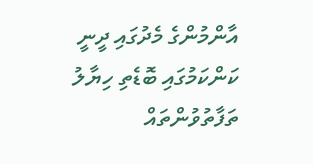އާންމުންގެ މެދުގައި ދީނީ ކަންކަމުގައި ބޮޑެތި ހިޔާލު ތަފާތުވުންތައް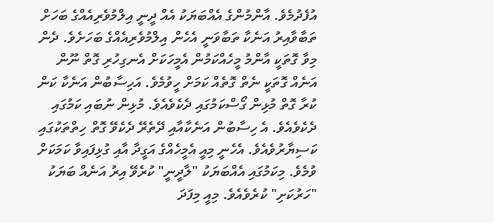އުފެދުމެވެ. އާންމުންގެ އެއްބަޔަކު އެއް ދީނީ އިލްމުވެރިއެއްގެ ބަހަށް ތަބާވާއިރު އަނެކާ ތަބާވަނީ އެހެން އިލްމުވެރިއެއްގެ ބަހަށެވެ. ދެން މިވާ ގޮތަކީ އާންމު މީހެއްކަމުން އެމީހަކަށް އެނގިހުރި ގޮތް ނޫން އަނެއް ގޮތަކީ ނެތް ގޮތެއް ކަމަށް ހީވުމެވެ. އަހިސާބުން އަނެކާ ކަން ކުރާ ގޮތް މުޅިން ގޯސްކަމުގައި ދެކެވެއެވެ. މުޅިން ނުބައި ކަމުގައި ދެކެވެއެވެ. އެ ހިސާބުން އަނެކާއާއި ދޭތެރޭ ދެކެވޭ ގޮތް ހިތްތަކުގައި ކަސިޔާރުވެއެވެ. އެހެނީ މިއީ އެމީހެއްގެ އަގީދާ އާއި ގުޅިފައިވާ ކަމަކަށް ވުމެވެ. މިކަމުގައި އެއްބަޔަކު "ލާދީނީ" ކުރެވޭ އިރު އަނެއް ބަޔަކު "ހަރުކަށި" ކުރެވެއެވެ. މިއީ މިފަދަ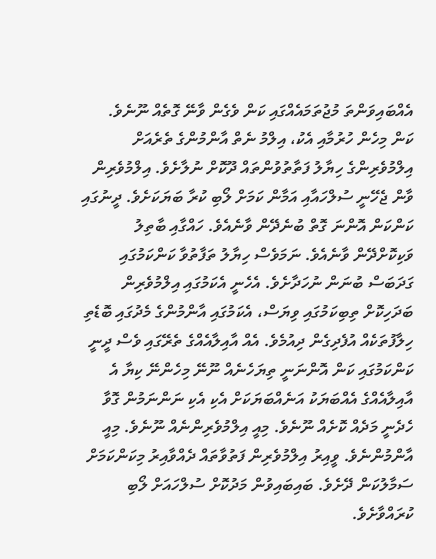އެއްބައިވަންތަ މުޖުތަމައެއްގައި ކަން ވެގެން ވާނޭ ގޮތެއް ނޫނެވެ.
ކަން މިހެން ހުރުމާއި އެކު، އިލްމު ނެތް އާންމުންގެ ތެރެއަށް އިލްމުވެރިންގެ ހިޔާލު ފަތާތުވުންތައް ދޫކޮށް ނުލާށެވެ. އިލްމުވެރިން ވާން ޖެހޭނީ ސުލްހައާއި އަމާން ކަމަށް ލޯބި ކުރާ ބަޔަކަށެވެ. ދީނުގައި ކަންކަން އޮންނަ ގޮތް ބުނެދޭން ވާނެއެވެ. ހައްގާއި ބާތިލު ވަކިކޮށްދޭން ވާނެއެވެ. ނަމަވެސް ހިޔާލު ތަފާތުވާ ކަންކަމުގައި ގަދަބަސް ބުނަން ނުހަދާށެވެ. އެހެނީ އެކަމުގައި އިލްމުވެރިން ބަދަހިކޮށް ތިބިކަމުގައި ވިޔަސް، އެކަމުގައި އާންމުންގެ މެދުގައި ބޮޑެތި ހިލާފުތަކެއް އުފެދިގެން ދިއުމެވެ. އެއް އާއިލާއެއްގެ ތެރޭގައި ވެސް ދީނީ ކަންކަމުގައި ކަން އޮންނަނީ ތިޔަހެނެއް ނޫނޭ މިހެންނޭ ކިޔާ އެ އާއިލާއެއްގެ އެއްބަޔަކު އަނެއްބަޔަކަށް އެކި އެކި ނަންނަމުން ގޮވާ ހެދެނީ މަދެއް ކޮށެއް ނޫނެވެ. މިއީ އިލްމުވެރިންނެއް ނޫނެވެ. މިއީ އާންމުންނެވެ. ވީއިރު އިލްމުވެރިން ފަތުވާތައް ދެއްވާއިރު މިކަންކަމަށް ސަމާލުކަން ދޭށެވެ. ބައިބައިވުން މަދުކޮށް ސުލްހައަށް ލޯބި ކުރައްވާށެވެ.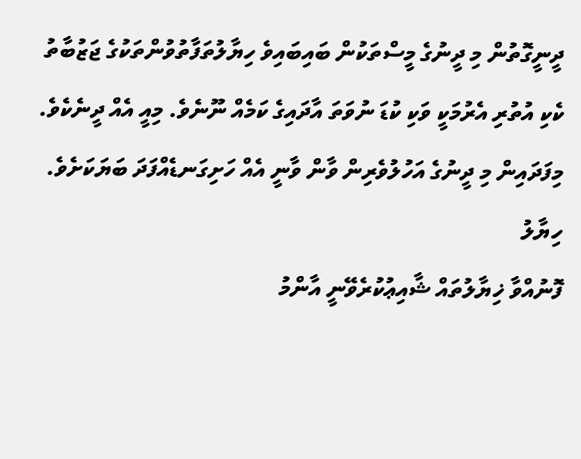ދީނީގޮތުން މި ދީނުގެ މީސްތަކުން ބައިބައިވެ ހިޔާލުތަފާތުވުންތަކުގެ ޖަޒުބާތު ކެކި އުތުރި އެރުމަކީ ވަކި ކުޑަ ނުވަތަ އާދައިގެ ކަމެއް ނޫނެވެ. މިއީ އެއް ދީނެކެވެ. މިފަދައިން މި ދީނުގެ އަހުލުވެރިން ވާން ވާނީ އެއް ހަށިގަނޑެއްފަދަ ބަޔަކަށެވެ.
ހިޔާލު
ފޮނުއްވާ ޚިޔާލުތައް ޝާއިޢުކުރެވޭނީ އާންމު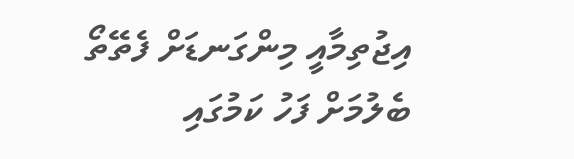އިޖުތިމާއީ މިންގަނޑަށް ފެތޭތޯ ބެލުމަށް ފަހު ކަމުގައި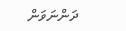ދަންނަވަން